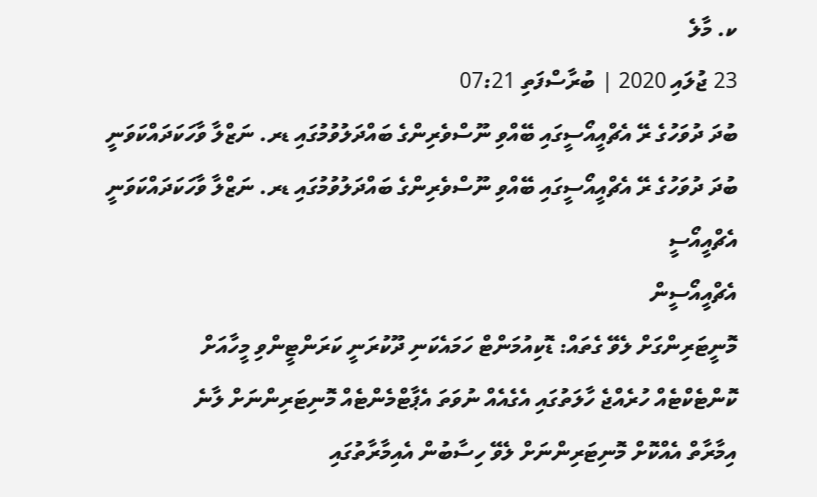ކ. މާލެ
23 ޖުލައި 2020 | ބުރާސްފަތި 07:21
ބުދަ ދުވަހުގެ ރޭ އެޗްއީއޯސީގައި ބޭއްވި ނޫސްވެރިންގެ ބައްދަލުވުމުގައި ޑރ. ނަޒްލާ ވާހަކަދައްކަވަނީ
ބުދަ ދުވަހުގެ ރޭ އެޗްއީއޯސީގައި ބޭއްވި ނޫސްވެރިންގެ ބައްދަލުވުމުގައި ޑރ. ނަޒްލާ ވާހަކަދައްކަވަނީ
އެޗްއީއޯސީ
އެޗްއީއޯސީން
މޮނީޓަރިންގަށް ލެވޭ ގެތައް: ޑޮކިއުމަންޓް ހަމައެކަނި ދޫކުރަނީ ކަރަންޓީންވި މީހާއަށް
ކޮންޓެކްޓެއް ހުރެއްޖެ ހާލަތުގައި އެގެއެއް ނުވަތަ އެޕާޓްމެންޓެއް މޮނިޓަރިންނަށް ލާނެ
އިމާރާތް އެއްކޮށް މޮނިޓަރިންނަށް ލެވޭ ހިސާބުން އެއިމާރާތުގައި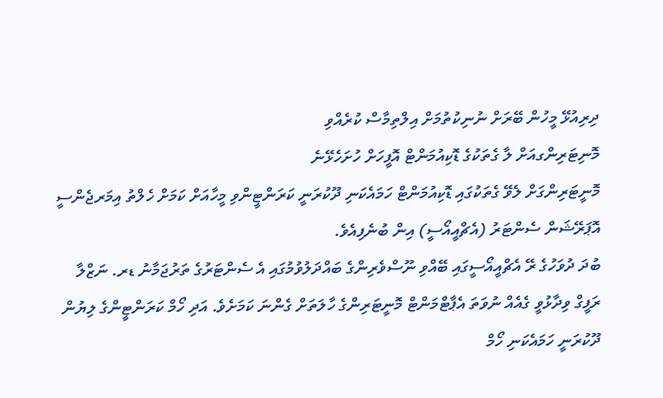ދިރިއުޅޭ މީހުން ބޭރަށް ނުނިކުތުމަށް އިލްތިމާސް ކުރެއްވި
މޮނިޓަރިންގއަށް ލާ ގެތަކުގެ ޑޮކިއުމަންޓް އޮފީހަށް ހުށަހެޅޭނެ
މޮނީޓަރިންގަށް ލެވޭ ގެތަކުގައި ޑޮކިއުމަންޓް ހަމައެކަނި ދޫކުރަނީ ކަރަންޓީންވި މީހާއަށް ކަމަށް ހެލްތު އިމަރޖެންސީ އޮޕަރޭޝަން ސެންޓަރު (އެޗްއީއޯސީ) އިން ބުނެފިއެވެ.
ބުދަ ދުވަހުގެ ރޭ އެޗްއީއޯސީގައި ބޭއްވި ނޫސްވެރިންގެ ބައްދަލުވުމުގައި އެ ސެންޓަރުގެ ތަރުޖަމާނު ޑރ. ނަޒްލާ ރަފީގް ވިދާޅުވީ ގެއެއް ނުވަތަ އެޕާޓްމަންޓް މޮނީޓަރިންގެ ހާލަތަށް ގެންނަ ކަމަށެވެ. އަދި ހޯމް ކަރަންޓީންގެ ލިޔުން ދޫކުރަނީ ހަމައެކަނި ހޯމް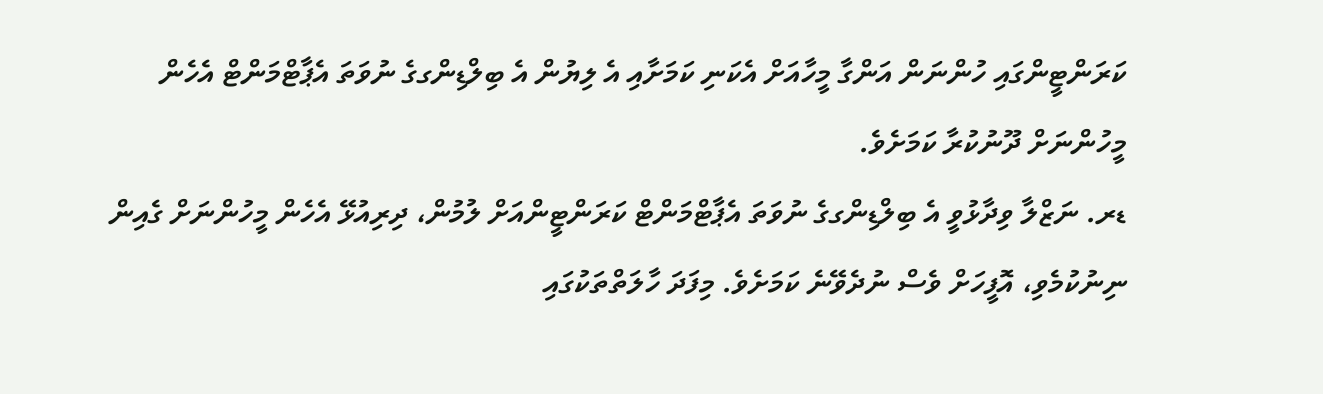ކަރަންޓީންގައި ހުންނަން އަންގާ މީހާއަށް އެކަނި ކަމަށާއި އެ ލިޔުން އެ ބިލްޑިންގގެ ނުވަތަ އެޕާޓްމަންޓް އެހެން މީހުންނަށް ދޫނުކުރާ ކަމަށެވެ.
ޑރ. ނަޒްލާ ވިދާޅުވީ އެ ބިލްޑިންގގެ ނުވަތަ އެޕާޓްމަންޓް ކަރަންޓީންއަށް ލުމުން، ދިރިއުޅޭ އެހެން މީހުންނަށް ގެއިން ނިނުކުމެވި، އޮފީހަށް ވެސް ނުދެވޭނެ ކަމަށެވެ. މިފަދަ ހާލަތްތަކުގައި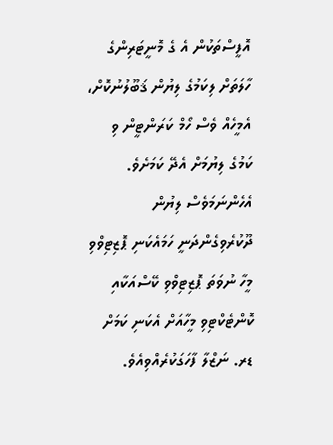އޮފީސްތަކުން އެ ގެ މޮނީޓަރިންގެ ހާލަތަށް ލިކަމުގެ ލިޔުން ޤަބޫލުނުކޮށް، އެމީހެއް ވެސް ހޯމް ކަރަންޓީން ވި ކަމުގެ ލިޔުމަށް އެދޭ ކަމަށެވެ. އެހެންނަމަވެސް ލިޔުން ދޫކުރެވިގެންދަނީ ހަމައެކަނި ޕޮޒިޓިވްވި މީހާ ނުވަތަ ޕޮޒިޓިވްވި ކޭސްއަކާއި ކޮންޓެކްޓިވި މީހާއަށް އެކަނި ކަމަށް ޑރ. ނަޒްލާ ފާހަގަކުރެއްވިއެވެ.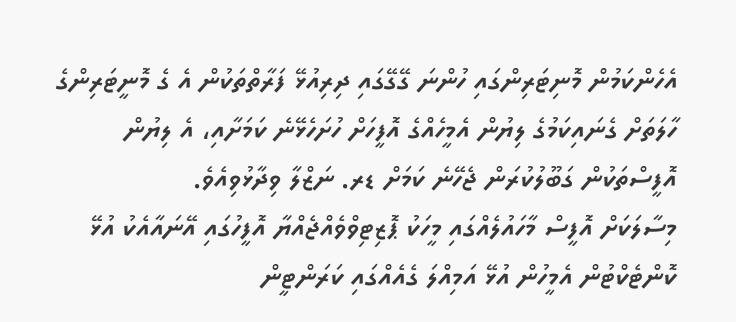އެހެންކަމުން މޮނިޓަރިންގައި ހުންނަ ގޭގޭގައި ދިރިއުޅޭ ފަރާތްތަކުން އެ ގެ މޮނީޓަރިންގެ ހާލަތަށް ގެނައިކަމުގެ ލިޔުން އެމީހެއްގެ އޮފީހަށް ހުށަހެޅޭނެ ކަމަށާއި، އެ ލިޔުން އޮފީސްތަކުން ގަބޫލުކުރަން ޖެހޭނެ ކަމަށް ޑރ. ނަޒްލާ ވިދާޅުވިއެވެ.
މިސާލަކަށް އޮފީސް މާހައުލެއްގައި މީހަކު ޕޮޒިޓިވްވެއްޖެއްޔާ އޮފީހުގައި އޭނައާއެކު އުޅޭ ކޮންޓެކްޓުން އެމީހުން އުޅޭ އަމިއްލަ ގެއެއްގައި ކަރަންޓީން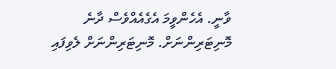ވާނީ. އެހެންވީމަ އެގެއެއްވެސް ދާނެ މޮނިޓަރިންނަށް. މޮނިޓަރިންނަށް ލެވިފައި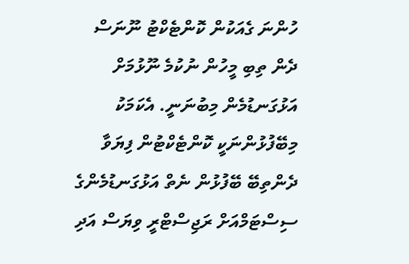ހުންނަ ގެއަކުން ކޮންޓެކްޓު ނޫނަސް ދެން ތިބި މީހުން ނުކުމެ ނޫޅުމަށް އަޅުގަނޑުމެން މިބުނަނީ. އެކަމަކު މިބޭފުޅުންނަކީ ކޮންޓެކްޓުން ފިޔަވާ ދެންތިބޭ ބޭފުޅުން ނެތް އަޅުގަނޑުމެންގެ ސިސްޓަމްއަށް ރަޖިސްޓްރީ ވިޔަސް އަދި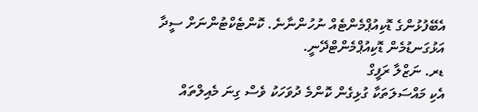އެބޭފުޅުންގެ ޑޮކިއުޕްމެންޓެއް ނުހުންނާނެ. ކޮންޓެކްޓުންނަށް ސީދާ އަޅުގަނޑުމެން ޑޮކިއުޕްމެންޓްދޭނީ.
ޑރ. ނަޒްލާ ރަފީގް
އެކި މައްސަލަތަކާ ގުޅިގެން ކޮންމެ ދުވަހަކު ވެސް ގިނަ މެއިލްތައް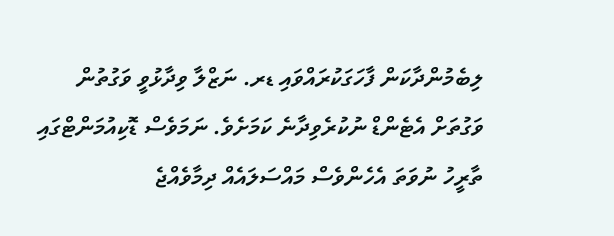ލިބެމުންދާކަން ފާހަގަކުރައްވައި ޑރ. ނަޒްލާ ވިދާޅުވީ ވަގުތުން ވަގުތަށް އެޓެންޑް ނުކުރެވިދާނެ ކަމަށެވެ. ނަމަވެސް ޑޮކިއުމަންޓްގައި ތާރީހު ނުވަތަ އެހެންވެސް މައްސަލައެއް ދިމާވެއްޖެ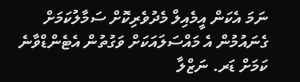ނަމަ އެކަން އީމެއިލް މެދުވެރިކޮށް ސަމާލުކަމަށް ގެނައުމުން އެ މައްސަލައަކަށް ވަގުތުން އެޓެންޑްވާނެ ކަމަށް ޑަރ. ނަޒްލާ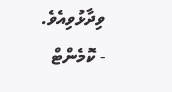ވިދާޅުވިއެވެ.
- ކޮމެންޓް